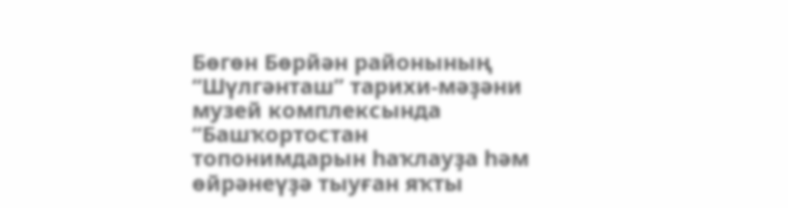Бөгөн Бөрйән районының “Шүлгәнташ” тарихи-мәҙәни музей комплексында “Башҡортостан топонимдарын һаҡлауҙа һәм өйрәнеүҙә тыуған яҡты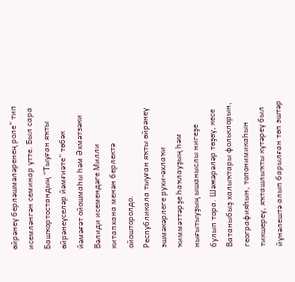өйрәнеү берләшмәләренең роле” тип исемләнгән семинар үтте. Был сара Башҡортостандың “Тыуған яҡты өйрәнеүселәр йәмғиәте” төбәк йәмәғәт ойошмаһы һәм Әхмәтзәки Вәлиди исемендәге Милли китапхана менән берлектә ойошторолдо.
Республикала тыуған яҡты өйрәнеү эшмәкәрлеге рухи-әхлаҡи ҡиммәттәрҙе һаҡлауҙың һәм нығытыуҙың ышаныслы нигеҙе булып тора. Шәжәрәләр төҙөү, кесе Ватаныбыҙ халыҡтары фольклорын, географияһын, топонимикаһын тикшереү, яҡташлыҡты күтәреү был йүнәлештә алып барылған төп эштәр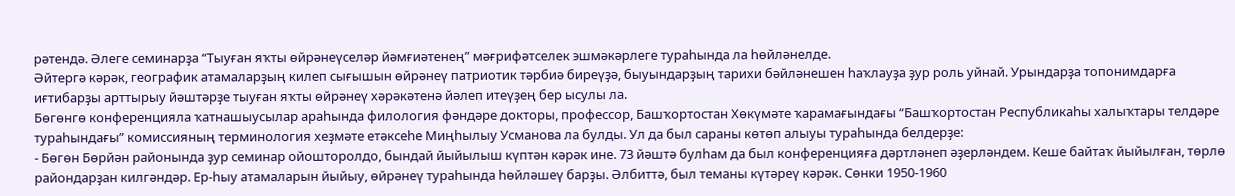рәтендә. Әлеге семинарҙа “Тыуған яҡты өйрәнеүселәр йәмғиәтенең” мәғрифәтселек эшмәкәрлеге тураһында ла һөйләнелде.
Әйтергә кәрәк, географик атамаларҙың килеп сығышын өйрәнеү патриотик тәрбиә биреүҙә, быуындарҙың тарихи бәйләнешен һаҡлауҙа ҙур роль уйнай. Урындарҙа топонимдарға иғтибарҙы арттырыу йәштәрҙе тыуған яҡты өйрәнеү хәрәкәтенә йәлеп итеүҙең бер ысулы ла.
Бөгөнгө конференцияла ҡатнашыусылар араһында филология фәндәре докторы, профессор, Башҡортостан Хөкүмәте ҡарамағындағы “Башҡортостан Республикаһы халыҡтары телдәре тураһындағы” комиссияның терминология хеҙмәте етәксеһе Миңһылыу Усманова ла булды. Ул да был сараны көтөп алыуы тураһында белдерҙе:
- Бөгөн Бөрйән районында ҙур семинар ойошторолдо, бындай йыйылыш күптән кәрәк ине. 73 йәштә булһам да был конференцияға дәртләнеп әҙерләндем. Кеше байтаҡ йыйылған, төрлө райондарҙан килгәндәр. Ер-һыу атамаларын йыйыу, өйрәнеү тураһында һөйләшеү барҙы. Әлбиттә, был теманы күтәреү кәрәк. Сөнки 1950-1960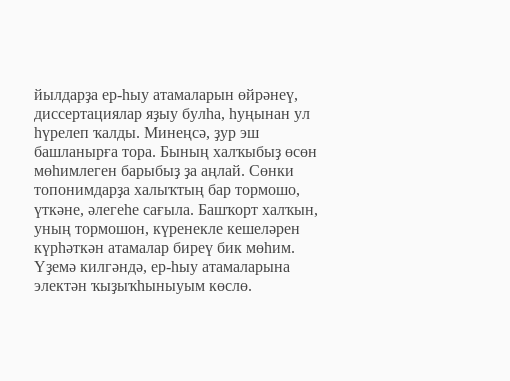йылдарҙа ер-һыу атамаларын өйрәнеү, диссертациялар яҙыу булһа, һуңынан ул һүрелеп ҡалды. Минеңсә, ҙур эш башланырға тора. Бының халҡыбыҙ өсөн мөһимлеген барыбыҙ ҙа аңлай. Сөнки топонимдарҙа халыҡтың бар тормошо, үткәне, әлегеһе сағыла. Башҡорт халҡын, уның тормошон, күренекле кешеләрен күрһәткән атамалар биреү бик мөһим. Үҙемә килгәндә, ер-һыу атамаларына электән ҡыҙыҡһыныуым көслө.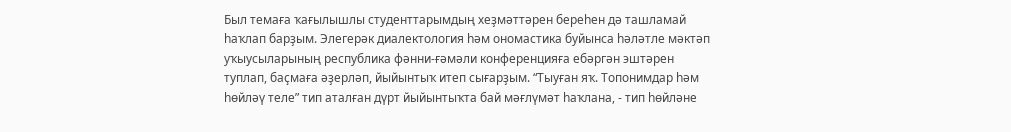Был темаға ҡағылышлы студенттарымдың хеҙмәттәрен береһен дә ташламай һаҡлап барҙым. Элегерәк диалектология һәм ономастика буйынса һәләтле мәктәп уҡыусыларының республика фәнни-ғәмәли конференцияға ебәргән эштәрен туплап, баҫмаға әҙерләп, йыйынтыҡ итеп сығарҙым. “Тыуған яҡ. Топонимдар һәм һөйләү теле” тип аталған дүрт йыйынтыҡта бай мәғлүмәт һаҡлана, - тип һөйләне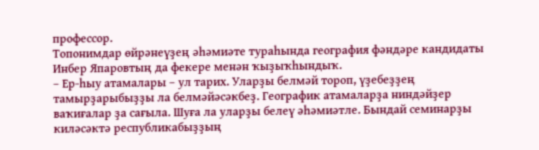профессор.
Топонимдар өйрәнеүҙең әһәмиәте тураһында география фәндәре кандидаты Инбер Япаровтың да фекере менән ҡыҙыҡһындыҡ.
– Ер-һыу атамалары – ул тарих. Уларҙы белмәй тороп, үҙебеҙҙең тамырҙарыбыҙҙы ла белмәйәсәкбеҙ. Географик атамаларҙа ниндәйҙер ваҡиғалар ҙа сағыла. Шуға ла уларҙы белеү әһәмиәтле. Бындай семинарҙы киләсәктә республикабыҙҙың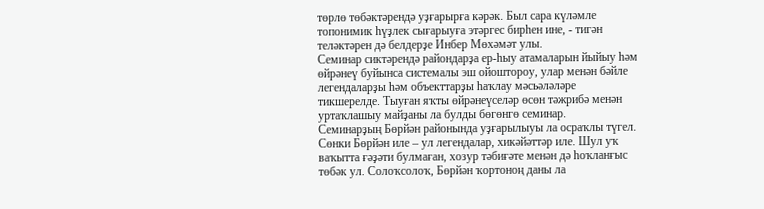төрлө төбәктәрендә уҙғарырға кәрәк. Был сара күләмле топонимик һүҙлек сығарыуға этәргес бирһен ине, - тигән теләктәрен дә белдерҙе Инбер Мөхәмәт улы.
Семинар сиктәрендә райондарҙа ер-һыу атамаларын йыйыу һәм өйрәнеү буйынса системалы эш ойоштороу, улар менән бәйле легендаларҙы һәм объекттарҙы һаҡлау мәсьәләләре тикшерелде. Тыуған яҡты өйрәнеүселәр өсөн тәжрибә менән уртаҡлашыу майҙаны ла булды бөгөнгө семинар.
Семинарҙың Бөрйән районында уҙғарылыуы ла осраҡлы түгел. Сөнки Бөрйән иле – ул легендалар, хикәйәттәр иле. Шул уҡ ваҡытта ғәҙәти булмаған, хозур тәбиғәте менән дә һоҡланғыс төбәк ул. Солоҡсолоҡ, Бөрйән ҡортоноң даны ла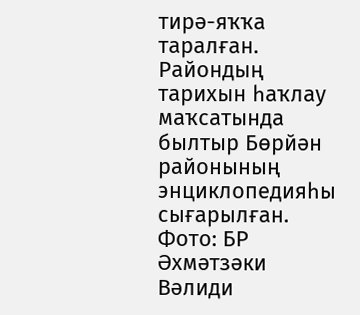тирә-яҡҡа таралған. Райондың тарихын һаҡлау маҡсатында былтыр Бөрйән районының энциклопедияһы сығарылған.
Фото: БР Әхмәтзәки Вәлиди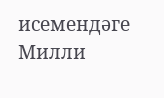исемендәге Милли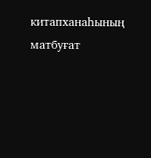китапханаһының матбуғат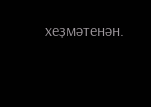хеҙмәтенән.